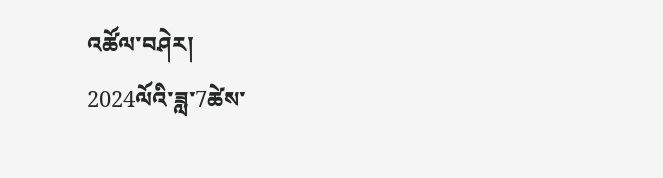འཚོལ་བཤེར།
2024ལོའི་ཟླ་7ཚེས་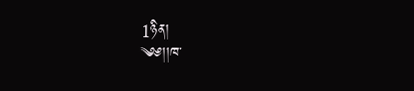1ཉིན།
༄༅།།ཁ་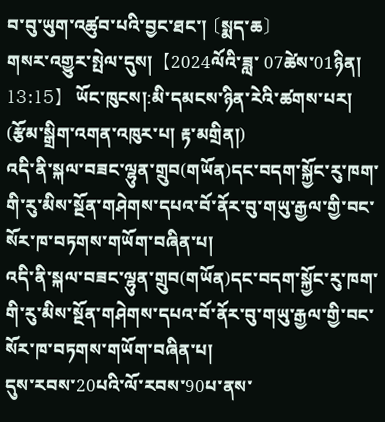བ་བུ་ཡུག་འཚུབ་པའི་བྱང་ཐང་། 〔སྨད་ཆ〕
གསར་འགྱུར་སྤེལ་དུས།  【2024ལོའི་ཟླ་ 07ཚེས་01ཉིན། 13:15】  ཡོང་ཁུངས།:མི་དམངས་ཉིན་རེའི་ཚགས་པར། (རྩོམ་སྒྲིག་འགན་འཁུར་པ། རྟ་མགྲིན།)
འདི་ནི་སྐལ་བཟང་ལྷུན་གྲུབ(གཡོན)དང་བདག་སྐྱོང་རུ་ཁག་གི་རུ་མིས་སྔོན་གཤེགས་དཔའ་བོ་ནོར་བུ་གཡུ་རྒྱལ་གྱི་བང་སོར་ཁ་བཏགས་གཡོག་བཞིན་པ།
འདི་ནི་སྐལ་བཟང་ལྷུན་གྲུབ(གཡོན)དང་བདག་སྐྱོང་རུ་ཁག་གི་རུ་མིས་སྔོན་གཤེགས་དཔའ་བོ་ནོར་བུ་གཡུ་རྒྱལ་གྱི་བང་སོར་ཁ་བཏགས་གཡོག་བཞིན་པ།
དུས་རབས་20པའི་ལོ་རབས་90པ་ནས་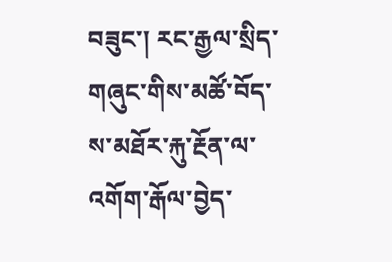བཟུང་། རང་རྒྱལ་སྲིད་གཞུང་གིས་མཚོ་བོད་ས་མཐོར་རྐུ་རྔོན་ལ་འགོག་རྒོལ་བྱེད་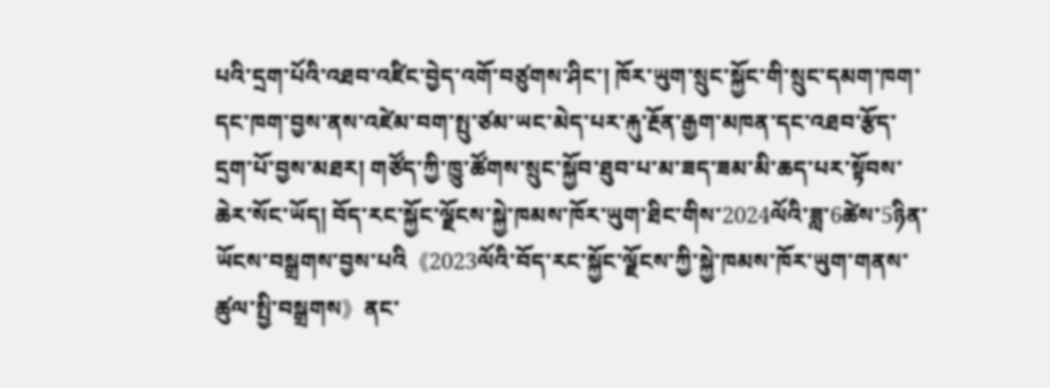པའི་དྲག་པོའི་འཐབ་འཛིང་བྱེད་འགོ་བཙུགས་ཤིང་། ཁོར་ཡུག་སྲུང་སྐྱོང་གི་སྲུང་དམག་ཁག་དང་ཁག་བྱས་ནས་འཛེམ་བག་སྤུ་ཙམ་ཡང་མེད་པར་རྐུ་རྔོན་རྒྱག་མཁན་དང་འཐབ་རྩོད་དྲག་པོ་བྱས་མཐར། གཙོད་ཀྱི་ཁྱུ་ཚོགས་སྲུང་སྐྱོབ་ཐུབ་པ་མ་ཟད་ཟམ་མི་ཆད་པར་སྟོབས་ཆེར་སོང་ཡོད། བོད་རང་སྐྱོང་ལྗོངས་སྐྱེ་ཁམས་ཁོར་ཡུག་ཐིང་གིས་2024ལོའི་ཟླ་6ཚེས་5ཉིན་ཡོངས་བསྒྲགས་བྱས་པའི《2023ལོའི་བོད་རང་སྐྱོང་ལྗོངས་ཀྱི་སྐྱེ་ཁམས་ཁོར་ཡུག་གནས་ཚུལ་སྤྱི་བསྒྲགས》ནང་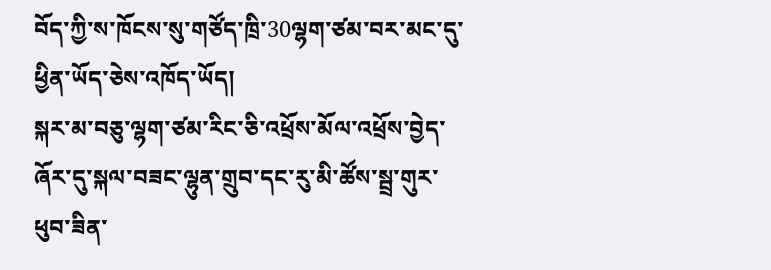བོད་ཀྱི་ས་ཁོངས་སུ་གཙོད་ཁྲི་30ལྷག་ཙམ་བར་མང་དུ་ཕྱིན་ཡོད་ཅེས་འཁོད་ཡོད།
སྐར་མ་བཅུ་ལྷག་ཙམ་རིང་ཅི་འཕྲོས་མོལ་འཕྲོས་བྱེད་ཞོར་དུ་སྐལ་བཟང་ལྷུན་གྲུབ་དང་རུ་མི་ཚོས་སྦྲ་གུར་ཕུབ་ཟིན་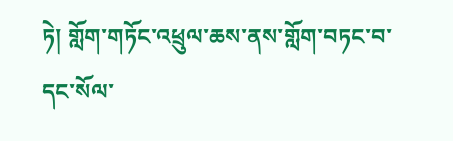ཏེ། གློག་གཏོང་འཕྲུལ་ཆས་ནས་གློག་བཏང་བ་དང་སོལ་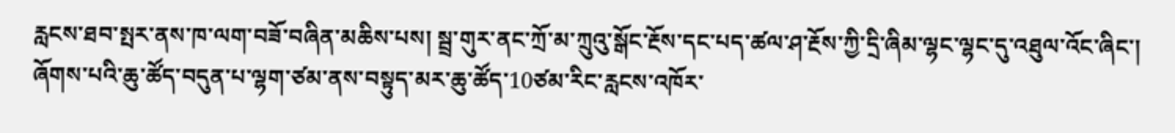རླངས་ཐབ་སྤར་ནས་ཁ་ལག་བཟོ་བཞིན་མཆིས་པས། སྦྲ་གུར་ནང་ཀྲོ་མ་ཀྲུའུ་སྒོང་རྔོས་དང་པད་ཚལ་ཤ་རྔོས་ཀྱི་དྲི་ཞིམ་ལྷང་ལྷང་དུ་འཐུལ་འོང་ཞིང་། ཞོགས་པའི་ཆུ་ཚོད་བདུན་པ་ལྷག་ཙམ་ནས་བསྟུད་མར་ཆུ་ཚོད་10ཙམ་རིང་རླངས་འཁོར་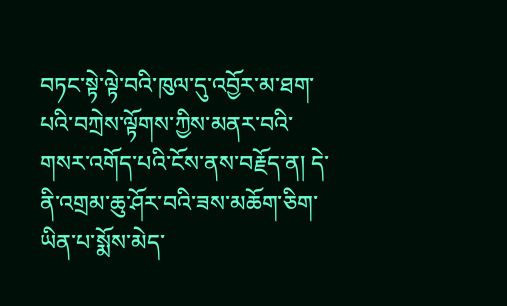བཏང་སྟེ་ལྟེ་བའི་ཁུལ་དུ་འབྱོར་མ་ཐག་པའི་བཀྲེས་ལྟོགས་ཀྱིས་མནར་བའི་གསར་འགོད་པའི་ངོས་ནས་བརྗོད་ན། དེ་ནི་འགྲམ་ཆུ་ཤོར་བའི་ཟས་མཆོག་ཅིག་ཡིན་པ་སྨོས་མེད་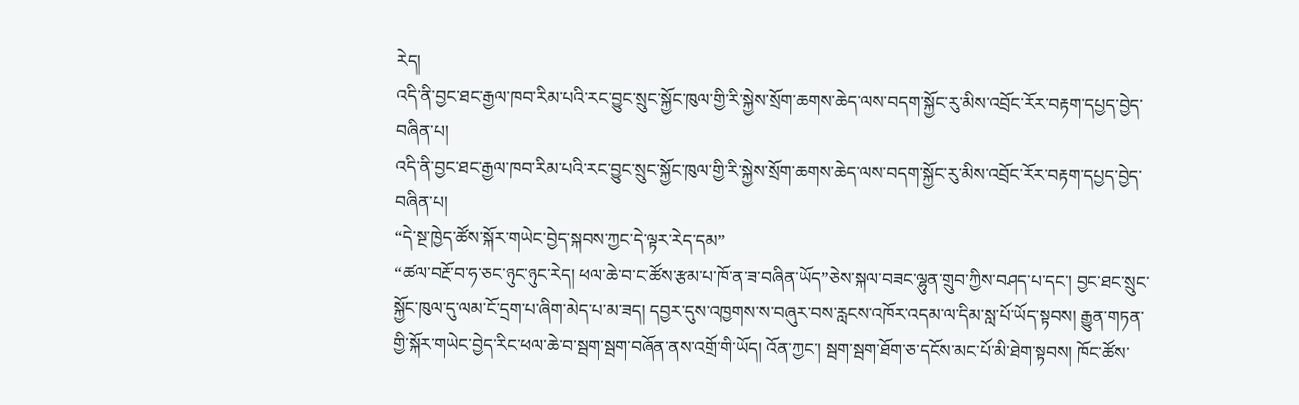རེད།
འདི་ནི་བྱང་ཐང་རྒྱལ་ཁབ་རིམ་པའི་རང་བྱུང་སྲུང་སྐྱོང་ཁུལ་གྱི་རི་སྐྱེས་སྲོག་ཆགས་ཆེད་ལས་བདག་སྐྱོང་རུ་མིས་འབྲོང་རོར་བརྟག་དཔྱད་བྱེད་བཞིན་པ།
འདི་ནི་བྱང་ཐང་རྒྱལ་ཁབ་རིམ་པའི་རང་བྱུང་སྲུང་སྐྱོང་ཁུལ་གྱི་རི་སྐྱེས་སྲོག་ཆགས་ཆེད་ལས་བདག་སྐྱོང་རུ་མིས་འབྲོང་རོར་བརྟག་དཔྱད་བྱེད་བཞིན་པ།
“དེ་སྔ་ཁྱེད་ཚོས་སྐོར་གཡེང་བྱེད་སྐབས་ཀྱང་དེ་ལྟར་རེད་དམ”
“ཚལ་བརྔོ་བ་ཧ་ཅང་ཉུང་ཉུང་རེད། ཕལ་ཆེ་བ་ང་ཚོས་རྩམ་པ་ཁོ་ན་ཟ་བཞིན་ཡོད”ཅེས་སྐལ་བཟང་ལྷུན་གྲུབ་ཀྱིས་བཤད་པ་དང་། བྱང་ཐང་སྲུང་སྐྱོང་ཁུལ་དུ་ལམ་ངོ་དྲག་པ་ཞིག་མེད་པ་མ་ཟད། དབྱར་དུས་འཁྱགས་ས་བཞུར་བས་རླངས་འཁོར་འདམ་ལ་དིམ་སླ་པོ་ཡོད་སྟབས། རྒྱུན་གཏན་གྱི་སྐོར་གཡེང་བྱེད་རིང་ཕལ་ཆེ་བ་སྦག་སྦག་བཞོན་ནས་འགྲོ་གི་ཡོད། འོན་ཀྱང་། སྦག་སྦག་ཐོག་ཅ་དངོས་མང་པོ་མི་ཐེག་སྟབས། ཁོང་ཚོས་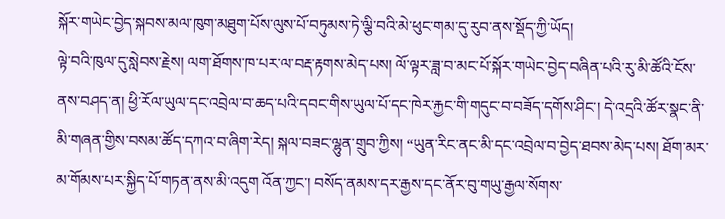སྐོར་གཡེང་བྱེད་སྐབས་མལ་ཁུག་མཐུག་པོས་ལུས་པོ་བཏུམས་ཏེ་ལྕི་བའི་མེ་ཕུང་གམ་དུ་རུབ་ནས་སྡོད་ཀྱི་ཡོད།
ལྟེ་བའི་ཁུལ་དུ་སླེབས་རྗེས། ལག་ཐོགས་ཁ་པར་ལ་བརྡ་རྟགས་མེད་པས། ལོ་ལྟར་ཟླ་བ་མང་པོ་སྐོར་གཡེང་བྱེད་བཞིན་པའི་རུ་མི་ཚོའི་ངོས་ནས་བཤད་ན། ཕྱི་རོལ་ཡུལ་དང་འབྲེལ་བ་ཆད་པའི་དབང་གིས་ཡུལ་པོ་དང་ཁེར་རྐྱང་གི་གདུང་བ་བཟོད་དགོས་ཤིང་། དེ་འདྲའི་ཚོར་སྣང་ནི་མི་གཞན་གྱིས་བསམ་ཚོད་དཀའ་བ་ཞིག་རེད། སྐལ་བཟང་ལྷུན་གྲུབ་ཀྱིས། “ཡུན་རིང་ནང་མི་དང་འབྲེལ་བ་བྱེད་ཐབས་མེད་པས། ཐོག་མར་མ་གོམས་པར་སྐྱིད་པོ་གཏན་ནས་མི་འདུག འོན་ཀྱང་། བསོད་ནམས་དར་རྒྱས་དང་ནོར་བུ་གཡུ་རྒྱལ་སོགས་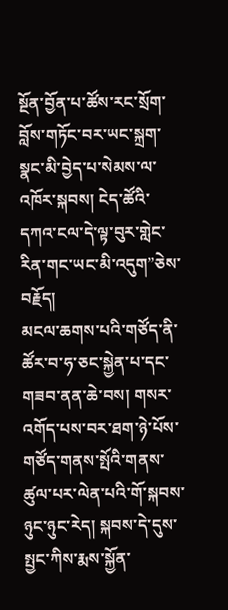སྔོན་བྱོན་པ་ཚོས་རང་སྲོག་བློས་གཏོང་བར་ཡང་སྐྲག་སྣང་མི་བྱེད་པ་སེམས་ལ་འཁོར་སྐབས། ངེད་ཚོའི་དཀའ་ངལ་དེ་ལྟ་བུར་གླེང་རིན་གང་ཡང་མི་འདུག”ཅེས་བརྗོད།
མངལ་ཆགས་པའི་གཙོད་ནི་ཚོར་བ་ཧ་ཅང་སྐྱེན་པ་དང་གཟབ་ནན་ཆེ་བས། གསར་འགོད་པས་བར་ཐག་ཉེ་པོས་གཙོད་གནས་སྤོའི་གནས་ཚུལ་པར་ལེན་པའི་གོ་སྐབས་ཉུང་ཉུང་རེད། སྐབས་དེ་དུས་སྤྱང་ཀིས་རྨས་སྐྱོན་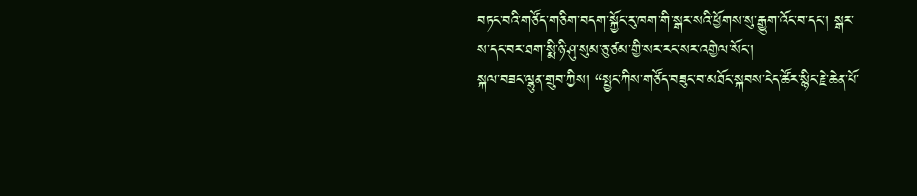བཏང་བའི་གཙོད་གཅིག་བདག་སྐྱོང་རུ་ཁག་གི་སྒར་སའི་ཕྱོགས་སུ་རྒྱུག་འོང་བ་དང་། སྒར་ས་དང་བར་ཐག་སྨི་ཉི་ཤུ་སུམ་ཅུ་ཙམ་གྱི་སར་རང་སར་འགྱེལ་སོང་།
སྐལ་བཟང་ལྷུན་གྲུབ་ཀྱིས། “སྤྱང་ཀིས་གཙོད་བཟུང་བ་མཐོང་སྐབས་ངེད་ཚོར་སྙིང་རྗེ་ཆེན་པོ་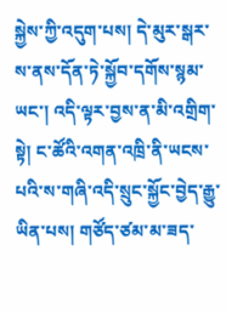སྐྱེས་ཀྱི་འདུག་པས། དེ་མུར་སྒར་ས་ནས་དོན་ཏེ་སྐྱོབ་དགོས་སྙམ་ཡང་། འདི་ལྟར་བྱས་ན་མི་འགྲིག་སྟེ། ང་ཚོའི་འགན་འཁྲི་ནི་ཡངས་པའི་ས་གཞི་འདི་སྲུང་སྐྱོང་བྱེད་རྒྱུ་ཡིན་པས། གཙོད་ཙམ་མ་ཟད་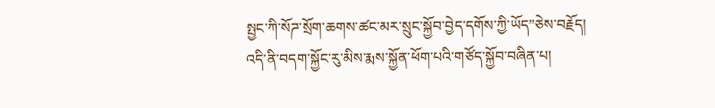སྤྱང་ཀི་སོཌ་སྲོག་ཆགས་ཚང་མར་སྲུང་སྐྱོབ་བྱེད་དགོས་ཀྱི་ཡོད”ཅེས་བརྗོད།
འདི་ནི་བདག་སྐྱོང་རུ་མིས་རྨས་སྐྱོན་ཕོག་པའི་གཙོད་སྐྱོབ་བཞིན་པ།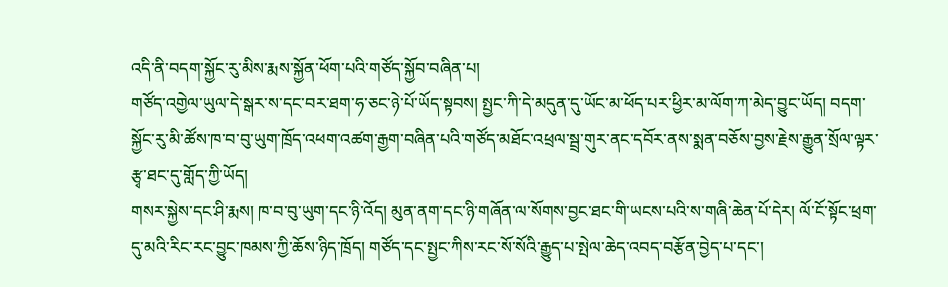འདི་ནི་བདག་སྐྱོང་རུ་མིས་རྨས་སྐྱོན་ཕོག་པའི་གཙོད་སྐྱོབ་བཞིན་པ།
གཙོད་འགྱེལ་ཡུལ་དེ་སྒར་ས་དང་བར་ཐག་ཧ་ཅང་ཉེ་པོ་ཡོད་སྟབས། སྤྱང་ཀི་དེ་མདུན་དུ་ཡོང་མ་ཕོད་པར་ཕྱིར་མ་ལོག་ཀ་མེད་བྱུང་ཡོད། བདག་སྐྱོང་རུ་མི་ཚོས་ཁ་བ་བུ་ཡུག་ཁྲོད་འཕག་འཚག་རྒྱག་བཞིན་པའི་གཙོད་མཐོང་འཕྲལ་སྦྲ་གུར་ནང་དབོར་ནས་སྨན་བཅོས་བྱས་རྗེས་རྒྱུན་སྲོལ་ལྟར་རྩྭ་ཐང་དུ་གློད་ཀྱི་ཡོད།
གསར་སྐྱེས་དང་ཤི་རྨས། ཁ་བ་བུ་ཡུག་དང་ཉི་འོད། མུན་ནག་དང་ཉི་གཞོན་ལ་སོགས་བྱང་ཐང་གི་ཡངས་པའི་ས་གཞི་ཆེན་པོ་དེར། ལོ་ངོ་སྟོང་ཕྲག་དུ་མའི་རིང་རང་བྱུང་ཁམས་ཀྱི་ཆོས་ཉིད་ཁྲོད། གཙོད་དང་སྤྱང་ཀིས་རང་སོ་སོའི་རྒྱུད་པ་སྤེལ་ཆེད་འབད་བརྩོན་བྱེད་པ་དང་།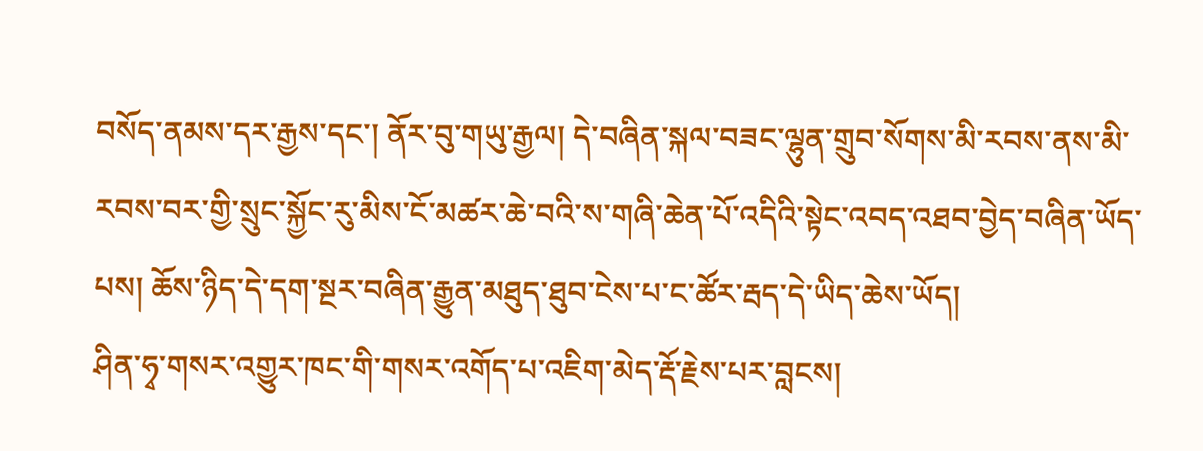བསོད་ནམས་དར་རྒྱས་དང་། ནོར་བུ་གཡུ་རྒྱལ། དེ་བཞིན་སྐལ་བཟང་ལྷུན་གྲུབ་སོགས་མི་རབས་ནས་མི་རབས་བར་གྱི་སྲུང་སྐྱོང་རུ་མིས་ངོ་མཚར་ཆེ་བའི་ས་གཞི་ཆེན་པོ་འདིའི་སྟེང་འབད་འཐབ་བྱེད་བཞིན་ཡོད་པས། ཆོས་ཉིད་དེ་དག་སྔར་བཞིན་རྒྱུན་མཐུད་ཐུབ་ངེས་པ་ང་ཚོར་རྦད་དེ་ཡིད་ཆེས་ཡོད།
ཤིན་ཧྭ་གསར་འགྱུར་ཁང་གི་གསར་འགོད་པ་འཇིག་མེད་རྡོ་རྗེས་པར་བླངས།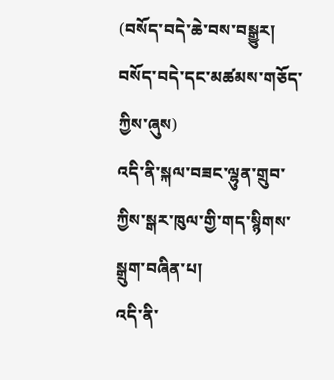(བསོད་བདེ་ཆེ་བས་བསྒྱུར། བསོད་བདེ་དང་མཚམས་གཅོད་ཀྱིས་ཞུས)
འདི་ནི་སྐལ་བཟང་ལྷུན་གྲུབ་ཀྱིས་སྒར་ཁུལ་གྱི་གད་སྙིགས་སྒྲུག་བཞིན་པ།
འདི་ནི་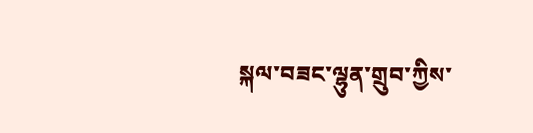སྐལ་བཟང་ལྷུན་གྲུབ་ཀྱིས་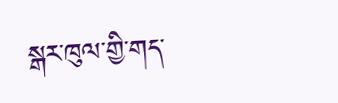སྒར་ཁུལ་གྱི་གད་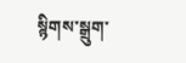སྙིགས་སྒྲུག་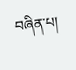བཞིན་པ།